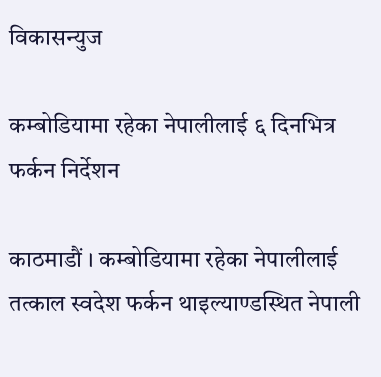विकासन्युज

कम्बोडियामा रहेका नेपालीलाई ६ दिनभित्र फर्कन निर्देशन

काठमाडौं । कम्बोडियामा रहेका नेपालीलाई तत्काल स्वदेश फर्कन थाइल्याण्डस्थित नेपाली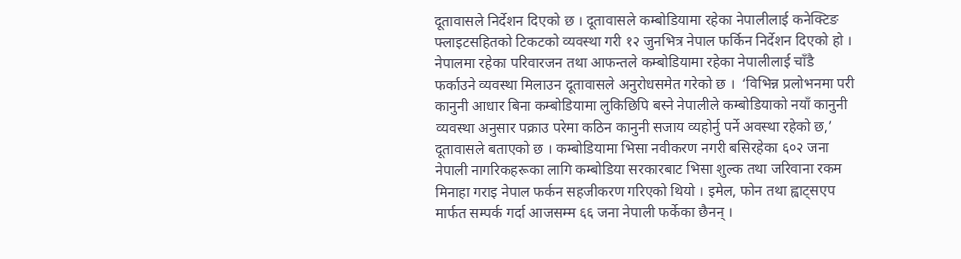दूतावासले निर्देशन दिएको छ । दूतावासले कम्बोडियामा रहेका नेपालीलाई कनेक्टिङ फ्लाइटसहितको टिकटको व्यवस्था गरी १२ जुनभित्र नेपाल फर्किन निर्देशन दिएको हो । नेपालमा रहेका परिवारजन तथा आफन्तले कम्बोडियामा रहेका नेपालीलाई चाँडै फर्काउने व्यवस्था मिलाउन दूतावासले अनुरोधसमेत गरेको छ ।  ‘विभिन्न प्रलोभनमा परी कानुनी आधार बिना कम्बोडियामा लुकिछिपि बस्ने नेपालीले कम्बोडियाको नयाँ कानुनी व्यवस्था अनुसार पक्राउ परेमा कठिन कानुनी सजाय व्यहोर्नु पर्ने अवस्था रहेको छ,’ दूतावासले बताएको छ । कम्बोडियामा भिसा नवीकरण नगरी बसिरहेका ६०२ जना नेपाली नागरिकहरूका लागि कम्बोडिया सरकारबाट भिसा शुल्क तथा जरिवाना रकम मिनाहा गराइ नेपाल फर्कन सहजीकरण गरिएको थियो । इमेल, फोन तथा ह्वाट्सएप मार्फत सम्पर्क गर्दा आजसम्म ६६ जना नेपाली फर्केका छैनन् ।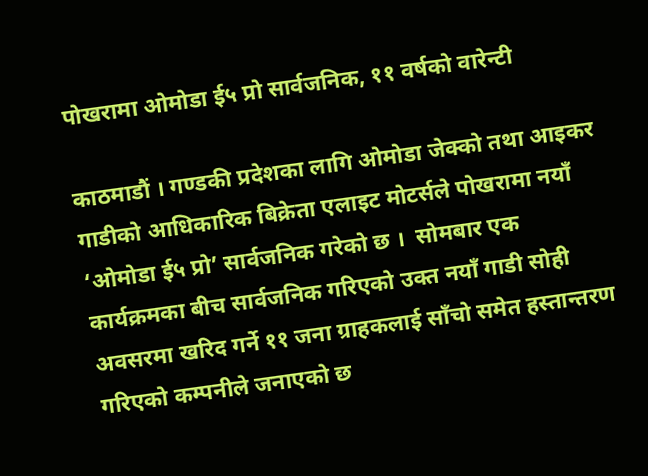पोखरामा ओमोडा ई५ प्रो सार्वजनिक, ११ वर्षको वारेन्टी

काठमाडौं । गण्डकी प्रदेशका लागि ओमोडा जेक्को तथा आइकर गाडीको आधिकारिक बिक्रेता एलाइट मोटर्सले पोखरामा नयाँ ‘ओमोडा ई५ प्रो’ सार्वजनिक गरेको छ ।  सोमबार एक कार्यक्रमका बीच सार्वजनिक गरिएको उक्त नयाँ गाडी सोही अवसरमा खरिद गर्ने ११ जना ग्राहकलाई साँचो समेत हस्तान्तरण गरिएको कम्पनीले जनाएको छ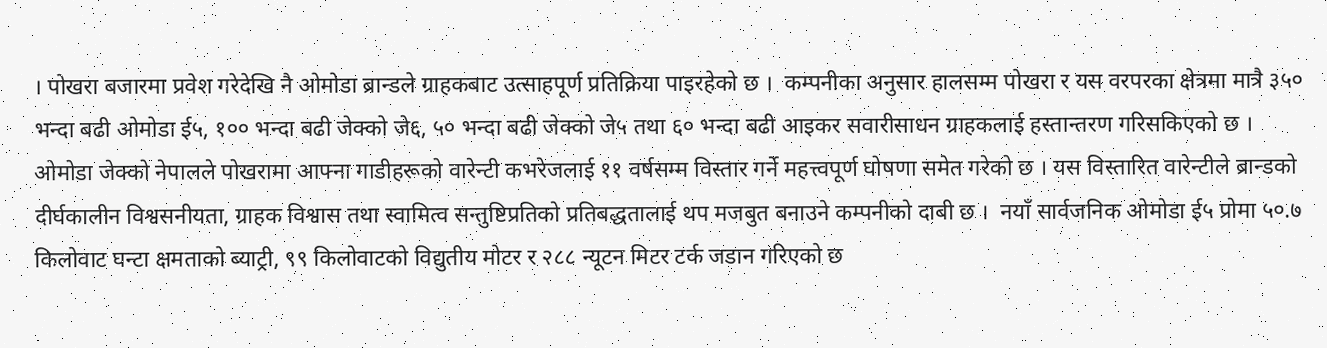। पोखरा बजारमा प्रवेश गरेदेखि नै ओमोडा ब्रान्डले ग्राहकबाट उत्साहपूर्ण प्रतिक्रिया पाइरहेको छ ।  कम्पनीका अनुसार हालसम्म पोखरा र यस वरपरका क्षेत्रमा मात्रै ३५० भन्दा बढी ओमोडा ई५, १०० भन्दा बढी जेक्को जे६, ५० भन्दा बढी जेक्को जे५ तथा ६० भन्दा बढी आइकर सवारीसाधन ग्राहकलाई हस्तान्तरण गरिसकिएको छ ।  ओमोडा जेक्को नेपालले पोखरामा आफ्ना गाडीहरूको वारेन्टी कभरेजलाई ११ वर्षसम्म विस्तार गर्ने महत्त्वपूर्ण घोषणा समेत गरेको छ । यस विस्तारित वारेन्टीले ब्रान्डको दीर्घकालीन विश्वसनीयता, ग्राहक विश्वास तथा स्वामित्व सन्तुष्टिप्रतिको प्रतिबद्धतालाई थप मजबुत बनाउने कम्पनीको दाबी छ ।  नयाँ सार्वजनिक ओमोडा ई५ प्रोमा ५०.७ किलोवाट घन्टा क्षमताको ब्याट्री, ९९ किलोवाटको विद्युतीय मोटर र २८८ न्यूटन मिटर टर्क जडान गरिएको छ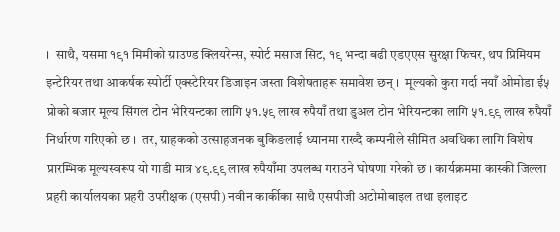।  साथै, यसमा १९१ मिमीको ग्राउण्ड क्लियरेन्स, स्पोर्ट मसाज सिट, १९ भन्दा बढी एडएएस सुरक्षा फिचर, थप प्रिमियम इन्टेरियर तथा आकर्षक स्पोर्टी एक्स्टेरियर डिजाइन जस्ता विशेषताहरू समावेश छन् ।  मूल्यको कुरा गर्दा नयाँ ओमोडा ई५ प्रोको बजार मूल्य सिंगल टोन भेरियन्टका लागि ५१.५९ लाख रुपैयाँ तथा डुअल टोन भेरियन्टका लागि ५१.९९ लाख रुपैयाँ निर्धारण गरिएको छ ।  तर, ग्राहकको उत्साहजनक बुकिङलाई ध्यानमा राख्दै कम्पनीले सीमित अवधिका लागि विशेष प्रारम्भिक मूल्यस्वरूप यो गाडी मात्र ४९.९९ लाख रुपैयाँमा उपलब्ध गराउने घोषणा गरेको छ । कार्यक्रममा कास्की जिल्ला प्रहरी कार्यालयका प्रहरी उपरीक्षक (एसपी) नवीन कार्कीका साथै एसपीजी अटोमोबाइल तथा इलाइट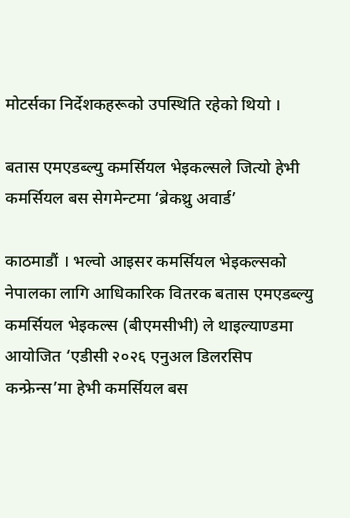मोटर्सका निर्देशकहरूको उपस्थिति रहेको थियो ।

बतास एमएडब्ल्यु कमर्सियल भेइकल्सले जित्यो हेभी कमर्सियल बस सेगमेन्टमा ‘ब्रेकथ्रु अवार्ड’

काठमाडौं । भल्वो आइसर कमर्सियल भेइकल्सको नेपालका लागि आधिकारिक वितरक बतास एमएडब्ल्यु कमर्सियल भेइकल्स (बीएमसीभी) ले थाइल्याण्डमा आयोजित ‘एडीसी २०२६ एनुअल डिलरसिप कन्फ्रेन्स’मा हेभी कमर्सियल बस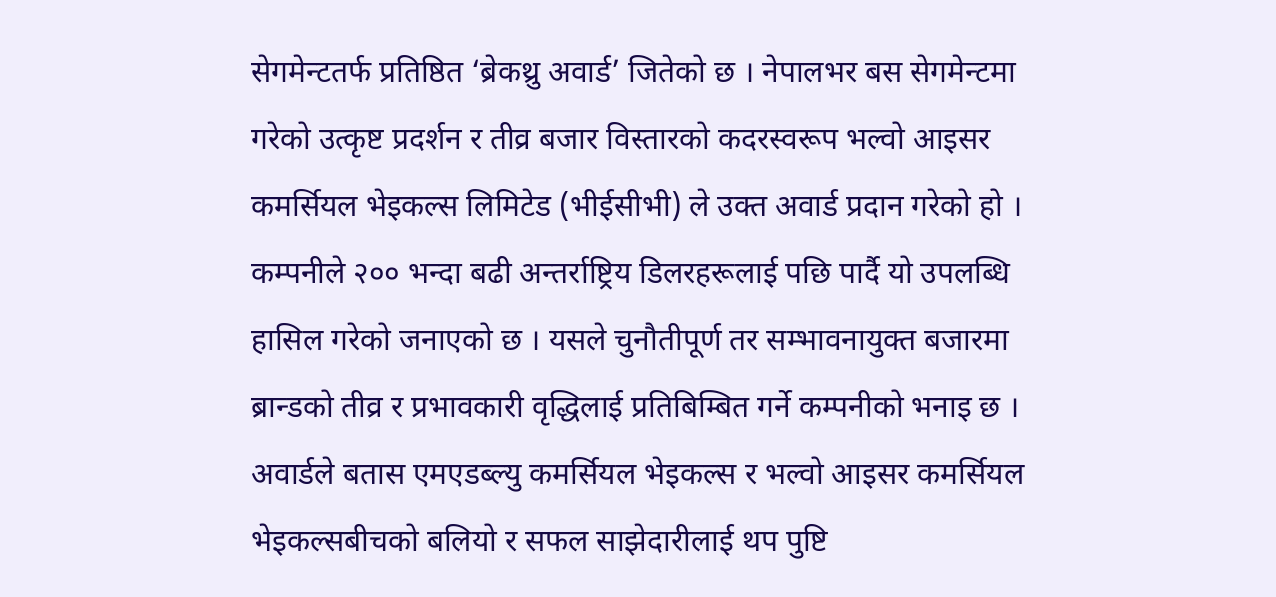सेगमेन्टतर्फ प्रतिष्ठित ‘ब्रेकथ्रु अवार्ड’ जितेको छ । नेपालभर बस सेगमेन्टमा गरेको उत्कृष्ट प्रदर्शन र तीव्र बजार विस्तारको कदरस्वरूप भल्वो आइसर कमर्सियल भेइकल्स लिमिटेड (भीईसीभी) ले उक्त अवार्ड प्रदान गरेको हो । कम्पनीले २०० भन्दा बढी अन्तर्राष्ट्रिय डिलरहरूलाई पछि पार्दै यो उपलब्धि हासिल गरेको जनाएको छ । यसले चुनौतीपूर्ण तर सम्भावनायुक्त बजारमा ब्रान्डको तीव्र र प्रभावकारी वृद्धिलाई प्रतिबिम्बित गर्ने कम्पनीको भनाइ छ । अवार्डले बतास एमएडब्ल्यु कमर्सियल भेइकल्स र भल्वो आइसर कमर्सियल भेइकल्सबीचको बलियो र सफल साझेदारीलाई थप पुष्टि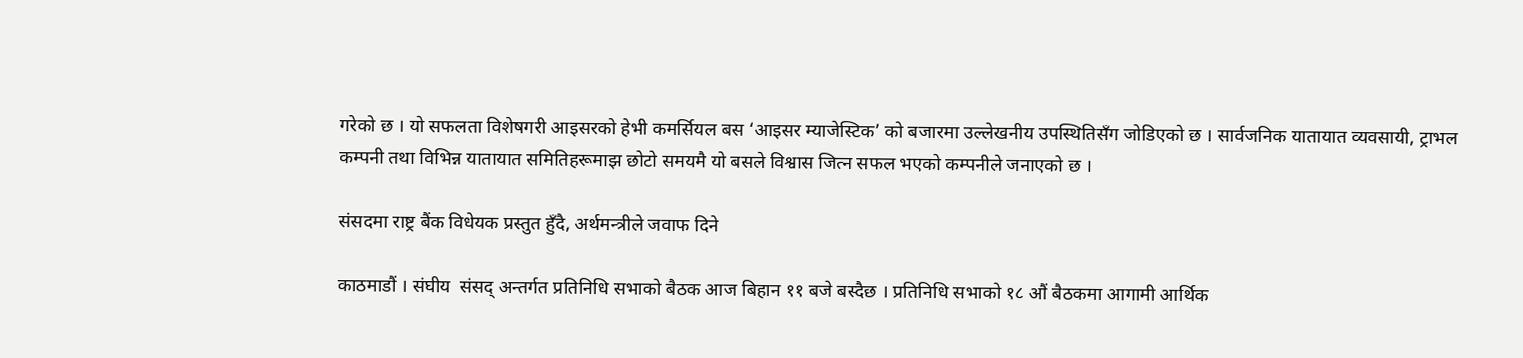गरेको छ । यो सफलता विशेषगरी आइसरको हेभी कमर्सियल बस ‘आइसर म्याजेस्टिक’ को बजारमा उल्लेखनीय उपस्थितिसँग जोडिएको छ । सार्वजनिक यातायात व्यवसायी, ट्राभल कम्पनी तथा विभिन्न यातायात समितिहरूमाझ छोटो समयमै यो बसले विश्वास जित्न सफल भएको कम्पनीले जनाएको छ ।

संसदमा राष्ट्र बैंक विधेयक प्रस्तुत हुँदै, अर्थमन्त्रीले जवाफ दिने

काठमाडौं । संघीय  संसद् अन्तर्गत प्रतिनिधि सभाको बैठक आज बिहान ११ बजे बस्दैछ । प्रतिनिधि सभाको १८ औं बैठकमा आगामी आर्थिक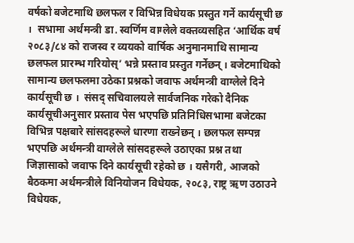वर्षको बजेटमाथि छलफल र विभिन्न विधेयक प्रस्तुत गर्ने कार्यसूची छ ।  सभामा अर्थमन्त्री डा. स्वर्णिम वाग्लेले वक्तव्यसहित ‘आर्थिक वर्ष २०८३/८४ को राजस्व र व्ययको वार्षिक अनुमानमाथि सामान्य छलफल प्रारम्भ गरियोस्’ भन्ने प्रस्ताव प्रस्तुत गर्नेछन् । बजेटमाथिको सामान्य छलफलमा उठेका प्रश्नको जवाफ अर्थमन्त्री वाग्लेले दिने कार्यसूची छ ।  संसद् सचिवालयले सार्वजनिक गरेको दैनिक कार्यसूचीअनुसार प्रस्ताव पेस भएपछि प्रतिनिधिसभामा बजेटका विभिन्न पक्षबारे सांसदहरूले धारणा राख्नेछन् । छलफल सम्पन्न भएपछि अर्थमन्त्री वाग्लेले सांसदहरूले उठाएका प्रश्न तथा जिज्ञासाको जवाफ दिने कार्यसूची रहेको छ । यसैगरी, आजको बैठकमा अर्थमन्त्रीले विनियोजन विधेयक, २०८३, राष्ट्र ऋण उठाउने विधेयक,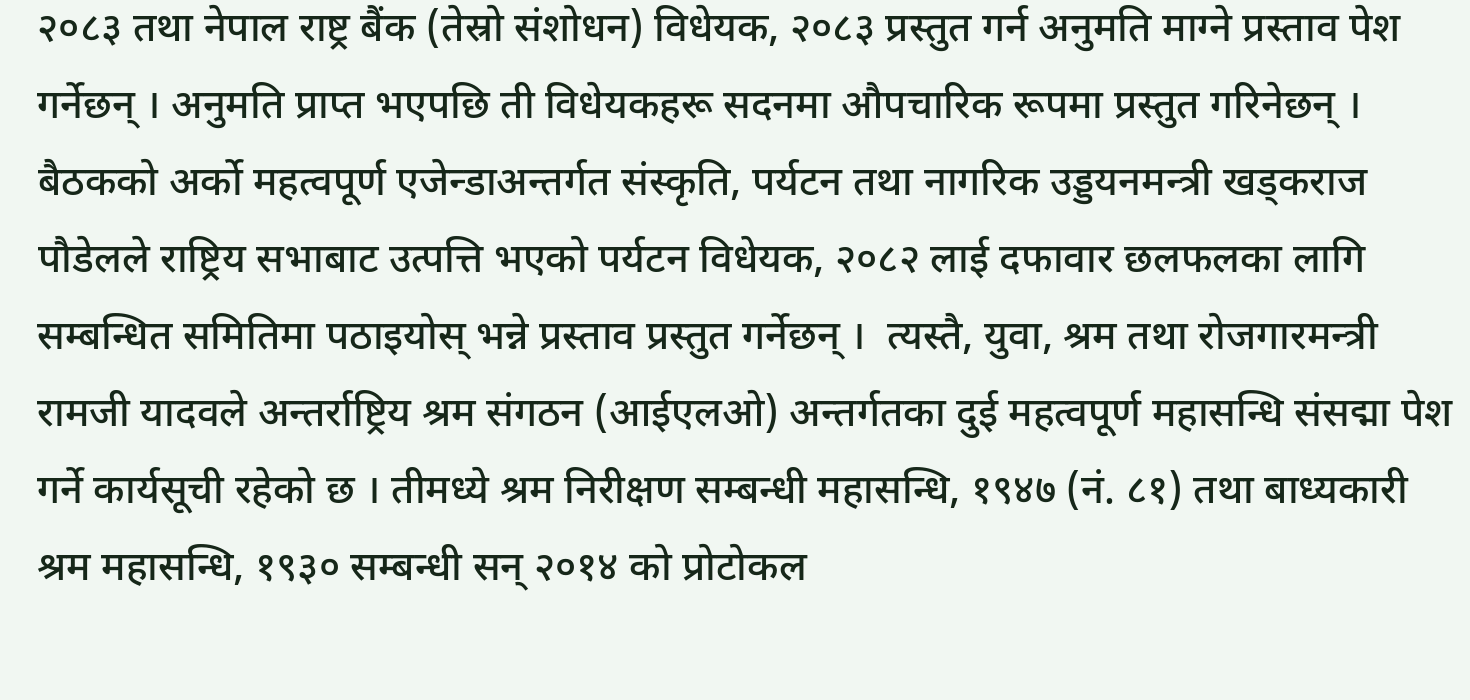२०८३ तथा नेपाल राष्ट्र बैंक (तेस्रो संशोधन) विधेयक, २०८३ प्रस्तुत गर्न अनुमति माग्ने प्रस्ताव पेश गर्नेछन् । अनुमति प्राप्त भएपछि ती विधेयकहरू सदनमा औपचारिक रूपमा प्रस्तुत गरिनेछन् ।  बैठकको अर्को महत्वपूर्ण एजेन्डाअन्तर्गत संस्कृति, पर्यटन तथा नागरिक उड्डयनमन्त्री खड्कराज पौडेलले राष्ट्रिय सभाबाट उत्पत्ति भएको पर्यटन विधेयक, २०८२ लाई दफावार छलफलका लागि सम्बन्धित समितिमा पठाइयोस् भन्ने प्रस्ताव प्रस्तुत गर्नेछन् ।  त्यस्तै, युवा, श्रम तथा रोजगारमन्त्री रामजी यादवले अन्तर्राष्ट्रिय श्रम संगठन (आईएलओ) अन्तर्गतका दुई महत्वपूर्ण महासन्धि संसद्मा पेश गर्ने कार्यसूची रहेको छ । तीमध्ये श्रम निरीक्षण सम्बन्धी महासन्धि, १९४७ (नं. ८१) तथा बाध्यकारी श्रम महासन्धि, १९३० सम्बन्धी सन् २०१४ को प्रोटोकल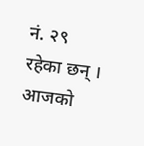नं. २९ रहेका छन् ।  आजको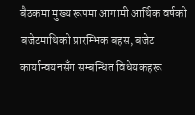बैठकमा मुख्य रूपमा आगामी आर्थिक वर्षको बजेटमाथिको प्रारम्भिक बहस, बजेट कार्यान्वयनसँग सम्बन्धित विधेयकहरू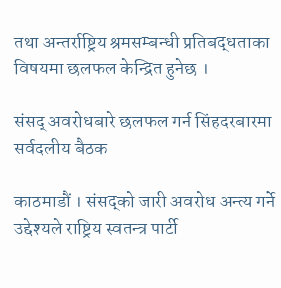तथा अन्तर्राष्ट्रिय श्रमसम्बन्धी प्रतिबद्धताका विषयमा छलफल केन्द्रित हुनेछ ।

संसद् अवरोधबारे छलफल गर्न सिंहदरबारमा सर्वदलीय बैठक

काठमाडौं । संसद्को जारी अवरोध अन्त्य गर्ने उद्देश्यले राष्ट्रिय स्वतन्त्र पार्टी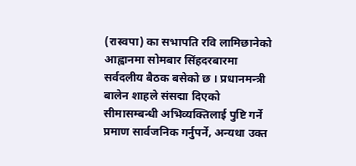(रास्वपा) का सभापति रवि लामिछानेको आह्वानमा सोमबार सिंहदरबारमा सर्वदलीय बैठक बसेको छ । प्रधानमन्त्री बालेन शाहले संसद्मा दिएको सीमासम्बन्धी अभिव्यक्तिलाई पुष्टि गर्ने प्रमाण सार्वजनिक गर्नुपर्ने, अन्यथा उक्त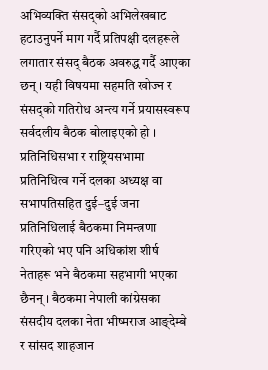अभिव्यक्ति संसद्को अभिलेखबाट हटाउनुपर्ने माग गर्दै प्रतिपक्षी दलहरूले लगातार संसद् बैठक अवरुद्ध गर्दै आएका छन् । यही विषयमा सहमति खोज्न र संसद्को गतिरोध अन्त्य गर्ने प्रयासस्वरूप सर्वदलीय बैठक बोलाइएको हो । प्रतिनिधिसभा र राष्ट्रियसभामा प्रतिनिधित्व गर्ने दलका अध्यक्ष वा सभापतिसहित दुई–दुई जना प्रतिनिधिलाई बैठकमा निमन्त्रणा गरिएको भए पनि अधिकांश शीर्ष नेताहरू भने बैठकमा सहभागी भएका छैनन् । बैठकमा नेपाली कांग्रेसका संसदीय दलका नेता भीष्मराज आङ्देम्बे र सांसद शाहजान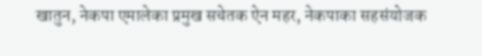खातुन, नेकपा एमालेका प्रमुख सचेतक ऐन महर, नेकपाका सहसंयोजक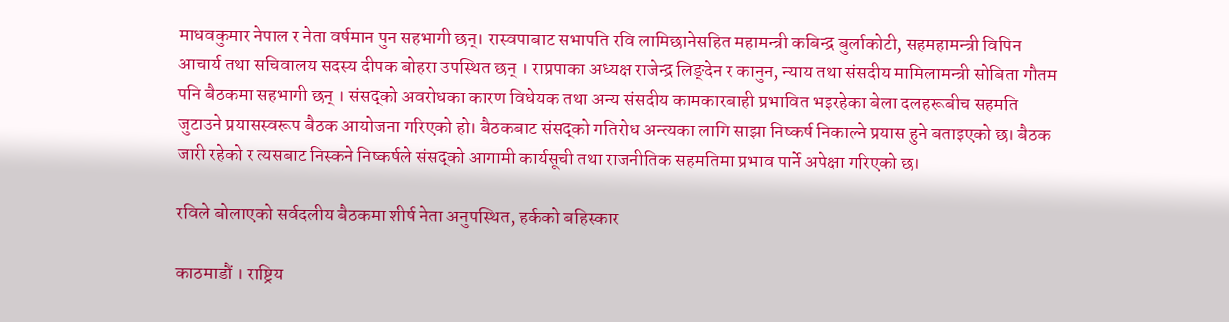माधवकुमार नेपाल र नेता वर्षमान पुन सहभागी छन्। रास्वपाबाट सभापति रवि लामिछानेसहित महामन्त्री कबिन्द्र बुर्लाकोटी, सहमहामन्त्री विपिन आचार्य तथा सचिवालय सदस्य दीपक बोहरा उपस्थित छन् । राप्रपाका अध्यक्ष राजेन्द्र लिङ्देन र कानुन, न्याय तथा संसदीय मामिलामन्त्री सोबिता गौतम पनि बैठकमा सहभागी छन् । संसद्को अवरोधका कारण विधेयक तथा अन्य संसदीय कामकारबाही प्रभावित भइरहेका बेला दलहरूबीच सहमति जुटाउने प्रयासस्वरूप बैठक आयोजना गरिएको हो। बैठकबाट संसद्को गतिरोध अन्त्यका लागि साझा निष्कर्ष निकाल्ने प्रयास हुने बताइएको छ। बैठक जारी रहेको र त्यसबाट निस्कने निष्कर्षले संसद्को आगामी कार्यसूची तथा राजनीतिक सहमतिमा प्रभाव पार्ने अपेक्षा गरिएको छ।

रविले बोलाएको सर्वदलीय बैठकमा शीर्ष नेता अनुपस्थित, हर्कको बहिस्कार

काठमाडौं । राष्ट्रिय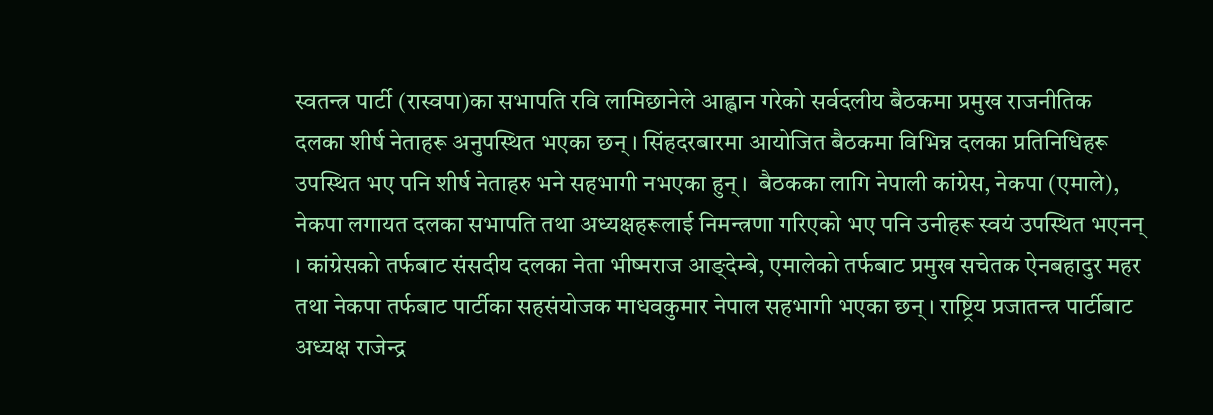स्वतन्त्र पार्टी (रास्वपा)का सभापति रवि लामिछानेले आह्वान गरेको सर्वदलीय बैठकमा प्रमुख राजनीतिक दलका शीर्ष नेताहरू अनुपस्थित भएका छन् । सिंहदरबारमा आयोजित बैठकमा विभिन्न दलका प्रतिनिधिहरू उपस्थित भए पनि शीर्ष नेताहरु भने सहभागी नभएका हुन् ।  बैठकका लागि नेपाली कांग्रेस, नेकपा (एमाले), नेकपा लगायत दलका सभापति तथा अध्यक्षहरूलाई निमन्त्रणा गरिएको भए पनि उनीहरू स्वयं उपस्थित भएनन् । कांग्रेसको तर्फबाट संसदीय दलका नेता भीष्मराज आङ्देम्बे, एमालेको तर्फबाट प्रमुख सचेतक ऐनबहादुर महर तथा नेकपा तर्फबाट पार्टीका सहसंयोजक माधवकुमार नेपाल सहभागी भएका छन् । राष्ट्रिय प्रजातन्त्र पार्टीबाट अध्यक्ष राजेन्द्र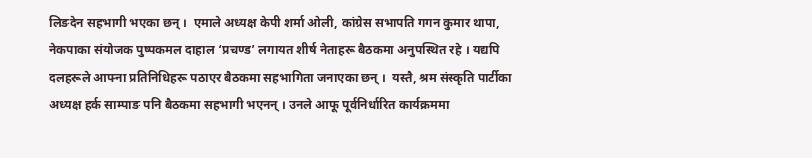लिङदेन सहभागी भएका छन् ।  एमाले अध्यक्ष केपी शर्मा ओली, कांग्रेस सभापति गगन कुमार थापा, नेकपाका संयोजक पुष्पकमल दाहाल ‘प्रचण्ड’ लगायत शीर्ष नेताहरू बैठकमा अनुपस्थित रहे । यद्यपि दलहरूले आफ्ना प्रतिनिधिहरू पठाएर बैठकमा सहभागिता जनाएका छन् ।  यस्तै, श्रम संस्कृति पार्टीका अध्यक्ष हर्क साम्पाङ पनि बैठकमा सहभागी भएनन् । उनले आफू पूर्वनिर्धारित कार्यक्रममा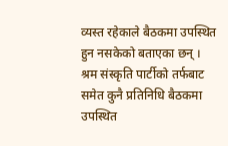व्यस्त रहेकाले बैठकमा उपस्थित हुन नसकेको बताएका छन् । श्रम संस्कृति पार्टीको तर्फबाट समेत कुनै प्रतिनिधि बैठकमा उपस्थित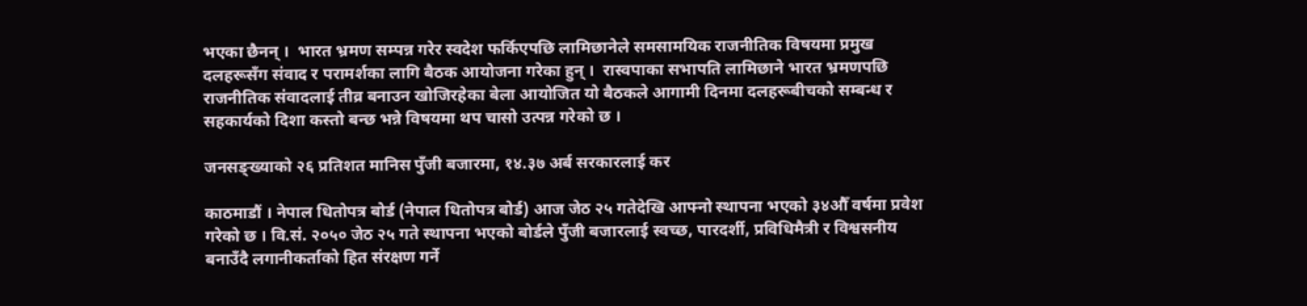भएका छैनन् ।  भारत भ्रमण सम्पन्न गरेर स्वदेश फर्किएपछि लामिछानेले समसामयिक राजनीतिक विषयमा प्रमुख दलहरूसँग संवाद र परामर्शका लागि बैठक आयोजना गरेका हुन् ।  रास्वपाका सभापति लामिछाने भारत भ्रमणपछि राजनीतिक संवादलाई तीव्र बनाउन खोजिरहेका बेला आयोजित यो बैठकले आगामी दिनमा दलहरूबीचको सम्बन्ध र सहकार्यको दिशा कस्तो बन्छ भन्ने विषयमा थप चासो उत्पन्न गरेको छ ।

जनसङ्ख्याको २६ प्रतिशत मानिस पुँजी बजारमा, १४.३७ अर्ब सरकारलाई कर

काठमाडौं । नेपाल धितोपत्र बोर्ड (नेपाल धितोपत्र बोर्ड) आज जेठ २५ गतेदेखि आफ्नो स्थापना भएको ३४औँ वर्षमा प्रवेश गरेको छ । वि.सं. २०५० जेठ २५ गते स्थापना भएको बोर्डले पुँजी बजारलाई स्वच्छ, पारदर्शी, प्रविधिमैत्री र विश्वसनीय बनाउँदै लगानीकर्ताको हित संरक्षण गर्ने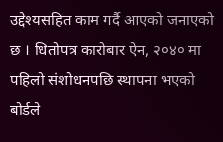उद्देश्यसहित काम गर्दै आएको जनाएको छ । धितोपत्र कारोबार ऐन, २०४० मा पहिलो संशोधनपछि स्थापना भएको बोर्डले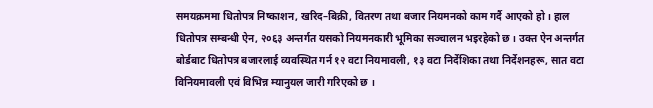समयक्रममा धितोपत्र निष्काशन, खरिद–बिक्री, वितरण तथा बजार नियमनको काम गर्दै आएको हो । हाल धितोपत्र सम्बन्धी ऐन, २०६३ अन्तर्गत यसको नियमनकारी भूमिका सञ्चालन भइरहेको छ । उक्त ऐन अन्तर्गत बोर्डबाट धितोपत्र बजारलाई व्यवस्थित गर्न १२ वटा नियमावली, १३ वटा निर्देशिका तथा निर्देशनहरू, सात वटा विनियमावली एवं विभिन्न म्यानुयल जारी गरिएको छ ।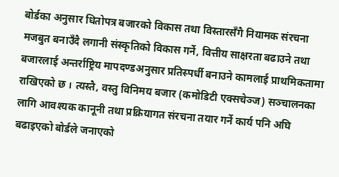बोर्डका अनुसार धितोपत्र बजारको विकास तथा विस्तारसँगै नियामक संरचना मजबुत बनाउँदै लगानी संस्कृतिको विकास गर्ने, वित्तीय साक्षरता बढाउने तथा बजारलाई अन्तर्राष्ट्रिय मापदण्डअनुसार प्रतिस्पर्धी बनाउने कामलाई प्राथमिकतामा राखिएको छ । त्यस्तै, वस्तु विनिमय बजार (कमोडिटी एक्सचेञ्ज) सञ्चालनका लागि आवश्यक कानूनी तथा प्रक्रियागत संरचना तयार गर्ने कार्य पनि अघि बढाइएको बोर्डले जनाएको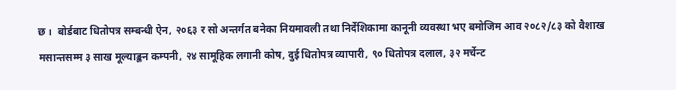छ ।  बोर्डबाट धितोपत्र सम्बन्धी ऐन, २०६३ र सो अन्तर्गत बनेका नियमावली तथा निर्देशिकामा कानूनी व्यवस्था भए बमोजिम आव २०८२/८३ को वैशाख मसान्तसम्म ३ साख मूल्याङ्कन कम्पनी, २४ सामूहिक लगानी कोष, दुई धितोपत्र व्यापारी, ९० धितोपत्र दलाल, ३२ मर्चेन्ट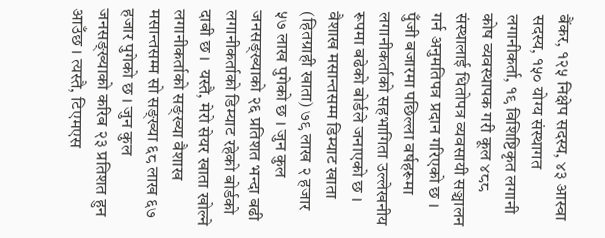बैंकर, १२५ निक्षेप सदस्य, ४३ आस्वा सदस्य, १५० योग्य संस्थागत लगानीकर्ता, १९ विशिष्टिकृत लगानी कोष व्यवस्थापक गरी कूल ४८८ संस्थालाई धितोपत्र व्यवसायी सञ्चालन गर्न अनुमतिपत्र प्रदान गरिएको छ । पुँजी बजारमा पछिल्ला वर्षहरूमा लगानीकर्ताको सहभागिता उल्लेखनीय रूपमा बढेको बोर्डले जनाएको छ । वैशाख मसान्तसम्म डिम्याट खाता (हितग्राही खाता) ७९ लाख २ हजार ५७ लाख पुगेको छ । जुन कुल जनसङ्ख्याको २६ प्रतिशत भन्दा बढी लगानीकर्ताको डिम्याट रहेको बोर्डको दाबी छ ।  यस्तै, मेरो सेयर खाता खोल्ने लगानीकर्ताको सङ्ख्या वैशाख मसान्तसम्म सो सङ्ख्या ६८ लाख ६७ हजार पुगेको छ । जुन कुल जनसङ्ख्याको करिब २३ प्रतिशत हुन आउँछ । त्यस्तै, टिएमएस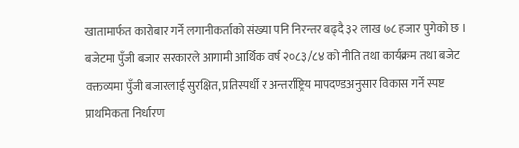खातामार्फत कारोबार गर्ने लगानीकर्ताको संख्या पनि निरन्तर बढ्दै ३२ लाख ७८ हजार पुगेको छ । बजेटमा पुँजी बजार सरकारले आगामी आर्थिक वर्ष २०८३/८४ को नीति तथा कार्यक्रम तथा बजेट वक्तव्यमा पुँजी बजारलाई सुरक्षित, प्रतिस्पर्धी र अन्तर्राष्ट्रिय मापदण्डअनुसार विकास गर्ने स्पष्ट प्राथमिकता निर्धारण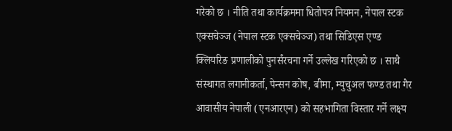गरेको छ । नीति तथा कार्यक्रममा धितोपत्र नियमन, नेपाल स्टक एक्सचेञ्ज (नेपाल स्टक एक्सचेञ्ज) तथा सिडिएस एण्ड क्लियरिङ प्रणालीको पुनर्संरचना गर्ने उल्लेख गरिएको छ । साथै संस्थागत लगानीकर्ता, पेन्सन कोष, बीमा, म्युचुअल फण्ड तथा गैर आवासीय नेपाली (एनआरएन) को सहभागिता विस्तार गर्ने लक्ष्य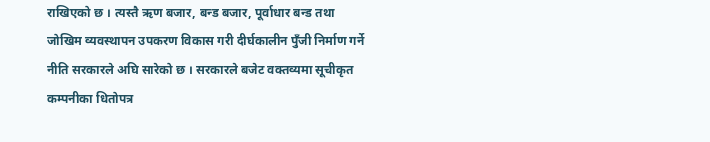राखिएको छ । त्यस्तै ऋण बजार, बन्ड बजार, पूर्वाधार बन्ड तथा जोखिम व्यवस्थापन उपकरण विकास गरी दीर्घकालीन पुँजी निर्माण गर्ने नीति सरकारले अघि सारेको छ । सरकारले बजेट वक्तव्यमा सूचीकृत कम्पनीका धितोपत्र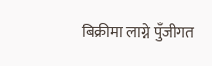बिक्रीमा लाग्ने पुँजीगत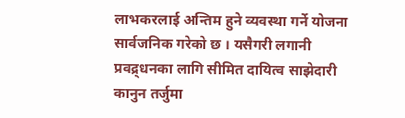लाभकरलाई अन्तिम हुने व्यवस्था गर्ने योजना सार्वजनिक गरेको छ । यसैगरी लगानी प्रवद्र्धनका लागि सीमित दायित्व साझेदारी कानुन तर्जुमा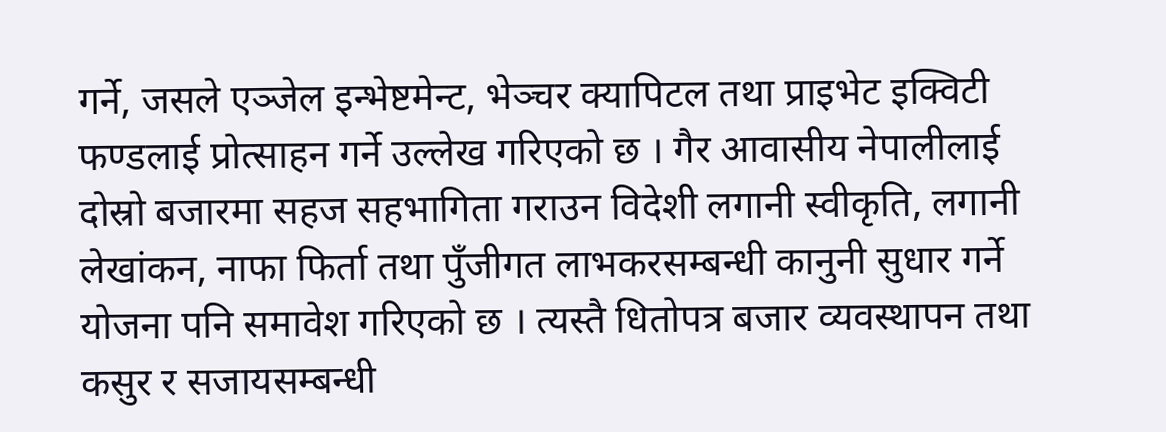गर्ने, जसले एञ्जेल इन्भेष्टमेन्ट, भेञ्चर क्यापिटल तथा प्राइभेट इक्विटी फण्डलाई प्रोत्साहन गर्ने उल्लेख गरिएको छ । गैर आवासीय नेपालीलाई दोस्रो बजारमा सहज सहभागिता गराउन विदेशी लगानी स्वीकृति, लगानी लेखांकन, नाफा फिर्ता तथा पुँजीगत लाभकरसम्बन्धी कानुनी सुधार गर्ने योजना पनि समावेश गरिएको छ । त्यस्तै धितोपत्र बजार व्यवस्थापन तथा कसुर र सजायसम्बन्धी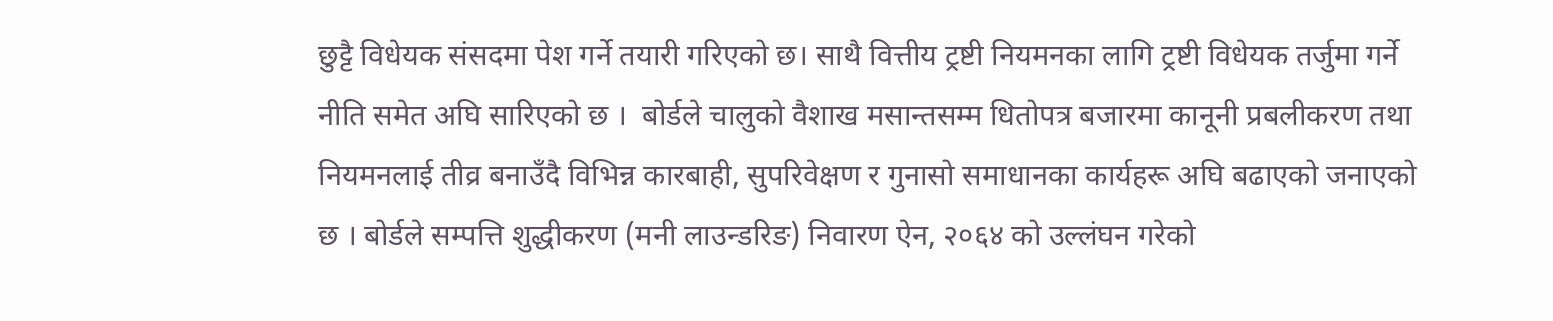छुट्टै विधेयक संसदमा पेश गर्ने तयारी गरिएको छ। साथै वित्तीय ट्रष्टी नियमनका लागि ट्रष्टी विधेयक तर्जुमा गर्ने नीति समेत अघि सारिएको छ ।  बोर्डले चालुको वैशाख मसान्तसम्म धितोपत्र बजारमा कानूनी प्रबलीकरण तथा नियमनलाई तीव्र बनाउँदै विभिन्न कारबाही, सुपरिवेक्षण र गुनासो समाधानका कार्यहरू अघि बढाएको जनाएको छ । बोर्डले सम्पत्ति शुद्धीकरण (मनी लाउन्डरिङ) निवारण ऐन, २०६४ को उल्लंघन गरेको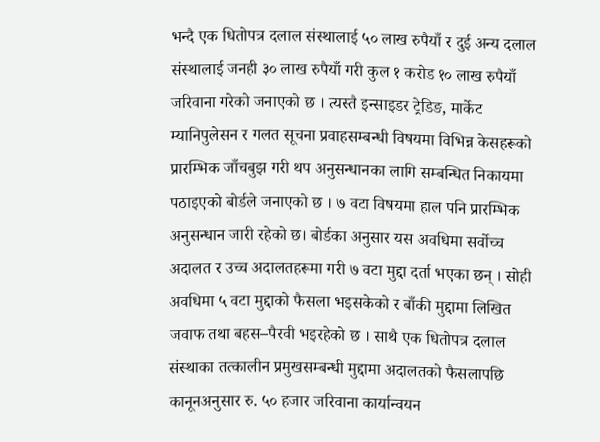भन्दै एक धितोपत्र दलाल संस्थालाई ५० लाख रुपैयाँ र दुई अन्य दलाल संस्थालाई जनही ३० लाख रुपैयाँ गरी कुल १ करोड १० लाख रुपैयाँ  जरिवाना गरेको जनाएको छ । त्यस्तै इन्साइडर ट्रेडिङ, मार्केट म्यानिपुलेसन र गलत सूचना प्रवाहसम्बन्धी विषयमा विभिन्न केसहरूको प्रारम्भिक जाँचबुझ गरी थप अनुसन्धानका लागि सम्बन्धित निकायमा पठाइएको बोर्डले जनाएको छ । ७ वटा विषयमा हाल पनि प्रारम्भिक अनुसन्धान जारी रहेको छ। बोर्डका अनुसार यस अवधिमा सर्वोच्च अदालत र उच्च अदालतहरूमा गरी ७ वटा मुद्दा दर्ता भएका छन् । सोही अवधिमा ५ वटा मुद्दाको फैसला भइसकेको र बाँकी मुद्दामा लिखित जवाफ तथा बहस–पैरवी भइरहेको छ । साथै एक धितोपत्र दलाल संस्थाका तत्कालीन प्रमुखसम्बन्धी मुद्दामा अदालतको फैसलापछि कानूनअनुसार रु. ५० हजार जरिवाना कार्यान्वयन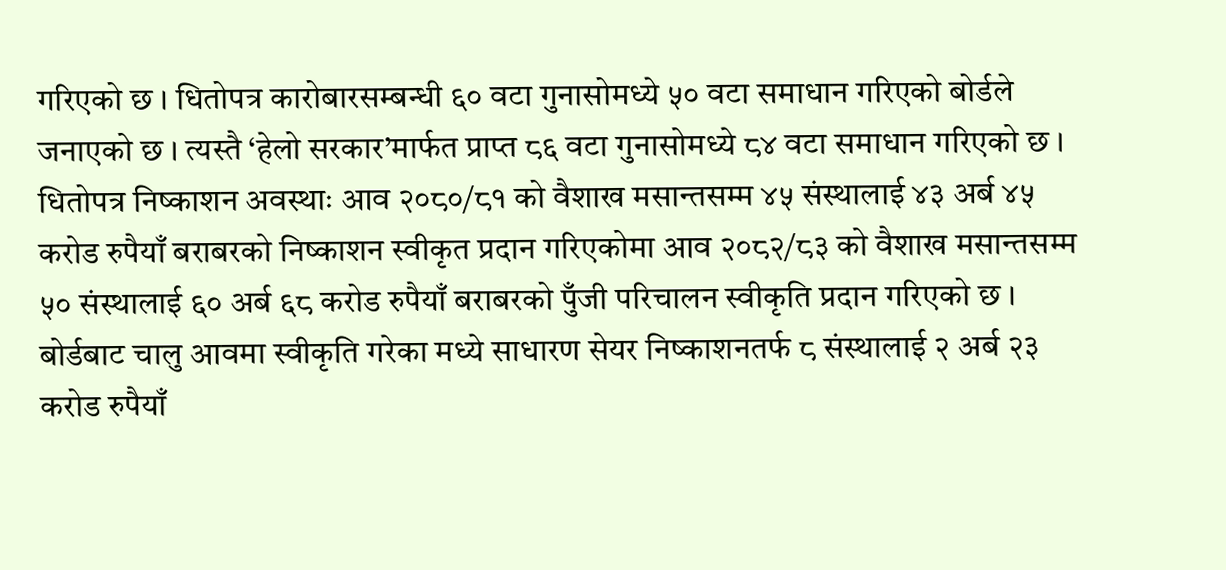गरिएको छ । धितोपत्र कारोबारसम्बन्धी ६० वटा गुनासोमध्ये ५० वटा समाधान गरिएको बोर्डले जनाएको छ । त्यस्तै ‘हेलो सरकार’मार्फत प्राप्त ८६ वटा गुनासोमध्ये ८४ वटा समाधान गरिएको छ । धितोपत्र निष्काशन अवस्थाः आव २०८०/८१ को वैशाख मसान्तसम्म ४५ संस्थालाई ४३ अर्ब ४५ करोड रुपैयाँ बराबरको निष्काशन स्वीकृत प्रदान गरिएकोमा आव २०८२/८३ को वैशाख मसान्तसम्म ५० संस्थालाई ६० अर्ब ६८ करोड रुपैयाँ बराबरको पुँजी परिचालन स्वीकृति प्रदान गरिएको छ । बोर्डबाट चालु आवमा स्वीकृति गरेका मध्ये साधारण सेयर निष्काशनतर्फ ८ संस्थालाई २ अर्ब २३ करोड रुपैयाँ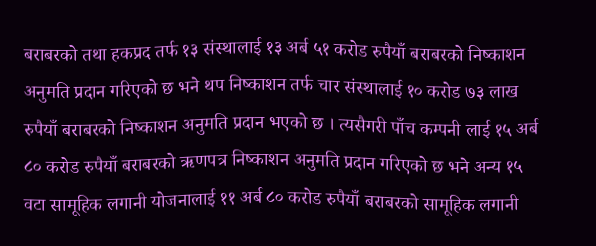बराबरको तथा हकप्रद तर्फ १३ संस्थालाई १३ अर्ब ५१ करोड रुपैयाँ बराबरको निष्काशन अनुमति प्रदान गरिएको छ भने थप निष्काशन तर्फ चार संस्थालाई १० करोड ७३ लाख रुपैयाँ बराबरको निष्काशन अनुमति प्रदान भएको छ । त्यसैगरी पाँच कम्पनी लाई १५ अर्ब ८० करोड रुपैयाँ बराबरको ऋणपत्र निष्काशन अनुमति प्रदान गरिएको छ भने अन्य १५ वटा सामूहिक लगानी योजनालाई ११ अर्ब ८० करोड रुपैयाँ बराबरको सामूहिक लगानी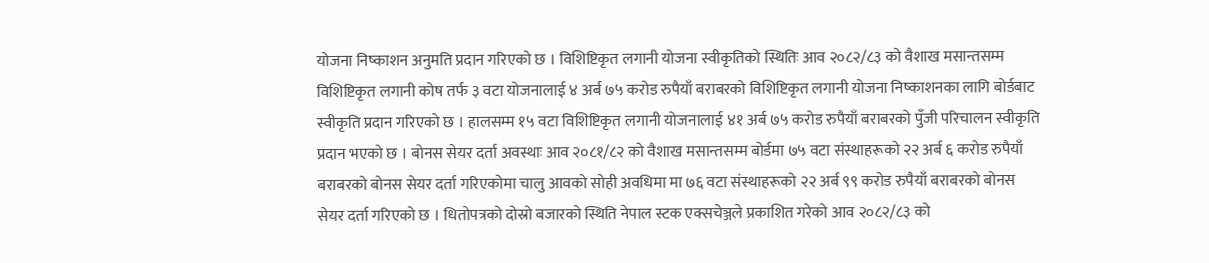योजना निष्काशन अनुमति प्रदान गरिएको छ । विशिष्टिकृत लगानी योजना स्वीकृतिको स्थितिः आव २०८२/८३ को वैशाख मसान्तसम्म विशिष्टिकृत लगानी कोष तर्फ ३ वटा योजनालाई ४ अर्ब ७५ करोड रुपैयाँ बराबरको विशिष्टिकृत लगानी योजना निष्काशनका लागि बोर्डबाट स्वीकृति प्रदान गरिएको छ । हालसम्म १५ वटा विशिष्टिकृत लगानी योजनालाई ४१ अर्ब ७५ करोड रुपैयाँ बराबरको पुँजी परिचालन स्वीकृति प्रदान भएको छ । बोनस सेयर दर्ता अवस्थाः आव २०८१/८२ को वैशाख मसान्तसम्म बोर्डमा ७५ वटा संस्थाहरूको २२ अर्ब ६ करोड रुपैयाँ बराबरको बोनस सेयर दर्ता गरिएकोमा चालु आवको सोही अवधिमा मा ७६ वटा संस्थाहरूको २२ अर्ब ९९ करोड रुपैयाँ बराबरको बोनस सेयर दर्ता गरिएको छ । धितोपत्रको दोस्रो बजारको स्थिति नेपाल स्टक एक्सचेञ्जले प्रकाशित गरेको आव २०८२/८३ को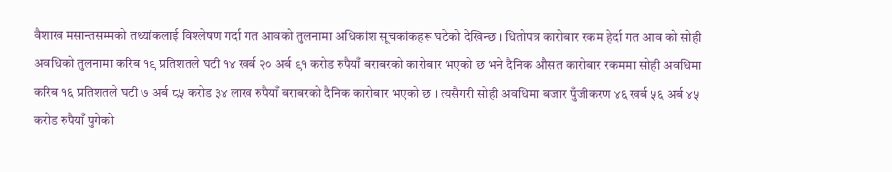वैशाख मसान्तसम्मको तथ्यांकलाई विश्लेषण गर्दा गत आवको तुलनामा अधिकांश सूचकांकहरू घटेको देखिन्छ । धितोपत्र कारोबार रकम हेर्दा गत आव को सोही अवधिको तुलनामा करिब १९ प्रतिशतले घटी १४ खर्ब २० अर्ब ९१ करोड रुपैयाँ बराबरको कारोबार भएको छ भने दैनिक औसत कारोबार रकममा सोही अवधिमा करिब १६ प्रतिशतले घटी ७ अर्ब ८५ करोड ३४ लाख रुपैयाँ बराबरको दैनिक कारोबार भएको छ । त्यसैगरी सोही अवधिमा बजार पुँजीकरण ४६ खर्ब ५६ अर्ब ४५ करोड रुपैयाँ पुगेको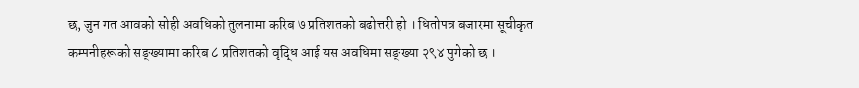छ, जुन गत आवको सोही अवधिको तुलनामा करिब ७ प्रतिशतको बढोत्तरी हो । धितोपत्र बजारमा सूचीकृत कम्पनीहरूको सङ्ख्यामा करिब ८ प्रतिशतको वृद्धि आई यस अवधिमा सङ्ख्या २९४ पुगेको छ ।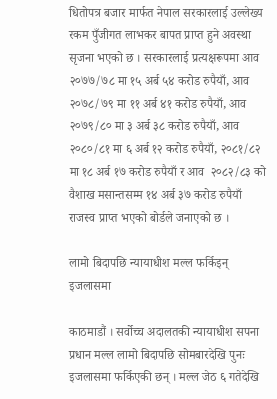धितोपत्र बजार मार्फत नेपाल सरकारलाई उल्लेख्य रकम पुँजीगत लाभकर बापत प्राप्त हुने अवस्था सृजना भएको छ । सरकारलाई प्रत्यक्षरूपमा आव २०७७/७८ मा १५ अर्ब ५४ करोड रुपैयाँ, आव २०७८/७९ मा ११ अर्ब ४१ करोड रुपैयाँ, आव २०७९/८० मा ३ अर्ब ३८ करोड रुपैयाँ, आव २०८०/८१ मा ६ अर्ब १२ करोड रुपैयाँ, २०८१/८२ मा १८ अर्ब १७ करोड रुपैयाँ र आव  २०८२/८३ को वैशाख मसान्तसम्म १४ अर्ब ३७ करोड रुपैयाँ राजस्व प्राप्त भएको बोर्डले जनाएको छ ।

लामो बिदापछि न्यायाधीश मल्ल फर्किइन् इजलासमा

काठमाडौं । सर्वोच्च अदालतकी न्यायाधीश सपना प्रधान मल्ल लामो बिदापछि सोमबारदेखि पुनः इजलासमा फर्किएकी छन् । मल्ल जेठ ६ गतेदेखि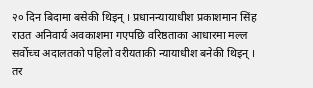२० दिन बिदामा बसेकी थिइन् । प्रधानन्यायाधीश प्रकाशमान सिंह राउत अनिवार्य अवकाशमा गएपछि वरिष्ठताका आधारमा मल्ल सर्वोच्च अदालतको पहिलो वरीयताकी न्यायाधीश बनेकी थिइन् । तर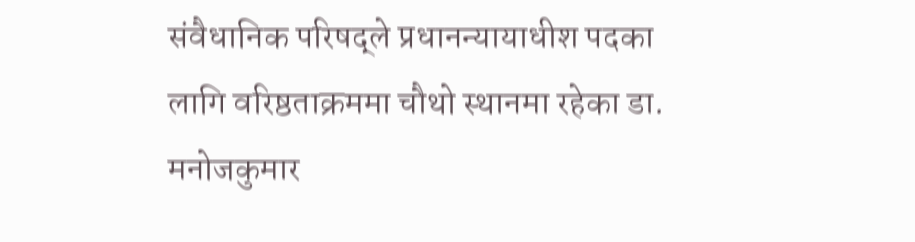संवैधानिक परिषद्ले प्रधानन्यायाधीश पदका लागि वरिष्ठताक्रममा चौथो स्थानमा रहेका डा. मनोजकुमार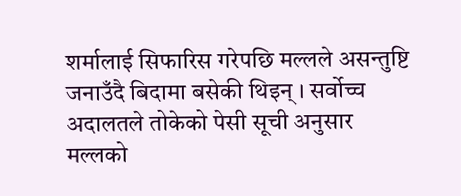शर्मालाई सिफारिस गरेपछि मल्लले असन्तुष्टि जनाउँदै बिदामा बसेकी थिइन् । सर्वोच्च अदालतले तोकेको पेसी सूची अनुसार मल्लको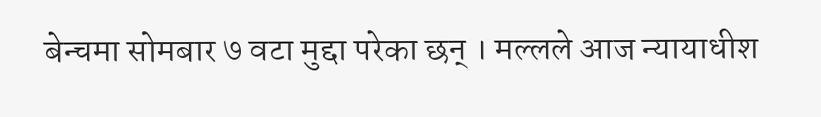बेन्चमा सोमबार ७ वटा मुद्दा परेका छन् । मल्लले आज न्यायाधीश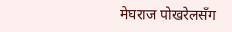मेघराज पोखरेलसँग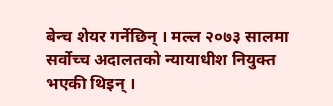बेन्च शेयर गर्नेछिन् । मल्ल २०७३ सालमा सर्वोच्च अदालतको न्यायाधीश नियुक्त भएकी थिइन् ।